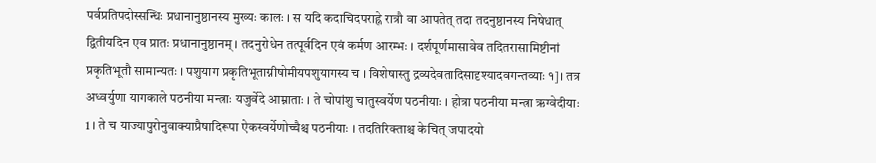पर्वप्रतिपदोस्सन्धिः प्रधानानुष्ठानस्य मुख्यः कालः । स यदि कदाचिदपराह्ने रात्रौ वा आपतेत् तदा तदनुष्ठानस्य निषेधात् द्वितीयदिन एव प्रातः प्रधानानुष्ठानम् । तदनुरोधेन तत्पूर्वदिन एवं कर्मण आरम्भः । दर्शपूर्णमासावेव तदितरासामिष्टीनां प्रकृतिभूतौ सामान्यतः । पशुयाग प्रकृतिभूताग्नीषोमीयपशुयागस्य च । विशेषास्तु द्रव्यदेवतादिसादृश्यादवगन्तव्याः १]। तत्र अध्वर्युणा यागकाले पठनीया मन्त्राः यजुर्वेदे आम्नाताः । ते चोपांशु चातुस्वर्येण पठनीयाः । होत्रा पठनीया मन्त्रा ऋग्वेदीयाः 1 । ते च याज्यापुरोनुवाक्याप्रैषादिरूपा ऐकस्वर्येणोच्चैश्च पठनीयाः । तदतिरिक्ताश्च केचित् जपादयो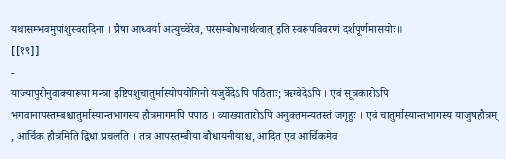यथासम्भवमुपांशुस्वरादिना । प्रैषा आध्वर्या अत्युच्चेरेव, परसम्बोधनार्थत्वात् इति स्वरूपविवरणं दर्शपूर्णमासयोः॥
[[१९]]
-
याज्यापुरोनुवाक्यारूपा मन्त्रा इष्टिपशुचातुर्मास्योपयोगिनो यजुर्वेदेऽपि पठिताः; ऋग्वेदेऽपि । एवं सूत्रकारोऽपि भगवानापस्तम्बश्चातुर्मास्यान्तभागस्य हौत्रमागमपि पपाठ । व्याख्यातारोऽपि अनुक्तमन्यतस्तं जगृहुः । एवं चातुर्मास्यान्तभागस्य याजुषहौत्रम् , आर्चिक हौत्रमिति द्विधा प्रचलति । तत्र आपस्तम्बीया बौधायनीयाश्च, आदित एव आर्चिकमेव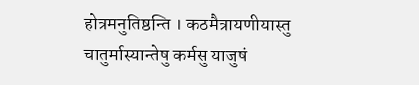होत्रमनुतिष्ठन्ति । कठमैत्रायणीयास्तु चातुर्मास्यान्तेषु कर्मसु याजुषं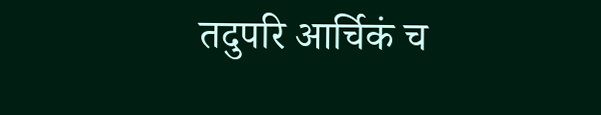तदुपरि आर्चिकं च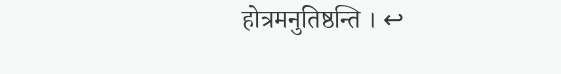होत्रमनुतिष्ठन्ति । ↩